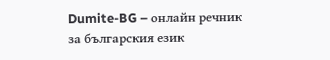Dumite-BG – онлайн речник за българския език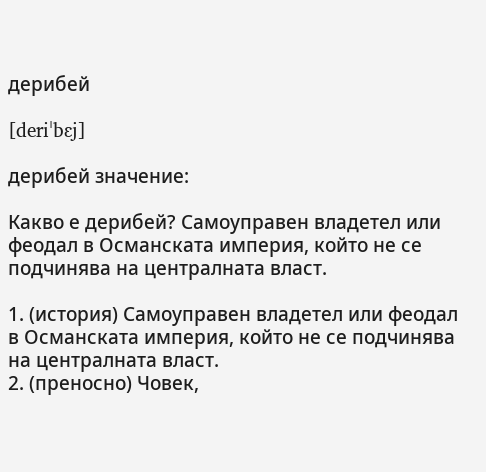дерибей

[deriˈbɛj]

дерибей значение:

Какво е дерибей? Самоуправен владетел или феодал в Османската империя, който не се подчинява на централната власт.

1. (история) Самоуправен владетел или феодал в Османската империя, който не се подчинява на централната власт.
2. (преносно) Човек,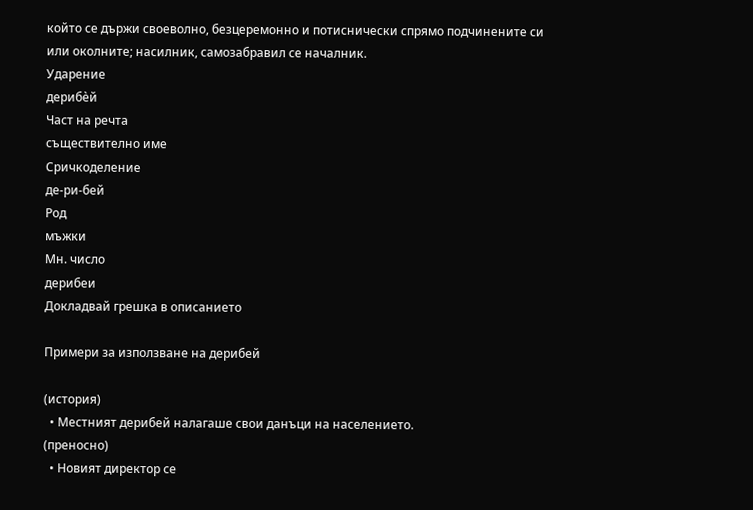който се държи своеволно, безцеремонно и потиснически спрямо подчинените си или околните; насилник, самозабравил се началник.
Ударение
дерибѐй
Част на речта
съществително име
Сричкоделение
де-ри-бей
Род
мъжки
Мн. число
дерибеи
Докладвай грешка в описанието

Примери за използване на дерибей

(история)
  • Местният дерибей налагаше свои данъци на населението.
(преносно)
  • Новият директор се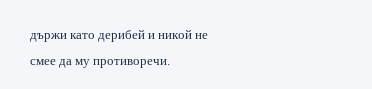държи като дерибей и никой не смее да му противоречи.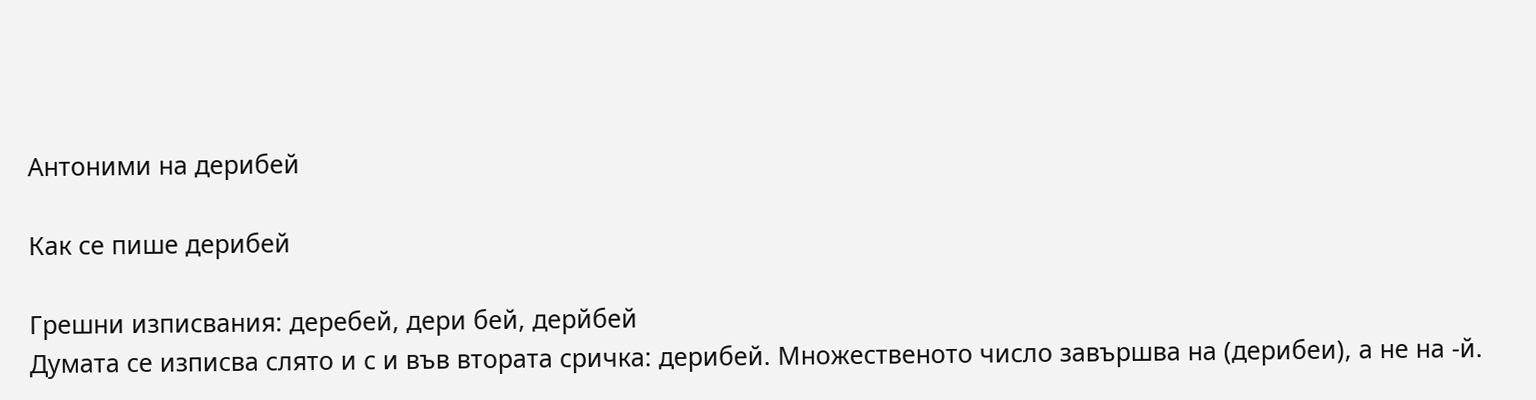Антоними на дерибей

Как се пише дерибей

Грешни изписвания: деребей, дери бей, дерйбей
Думата се изписва слято и с и във втората сричка: дерибей. Множественото число завършва на (дерибеи), а не на -й.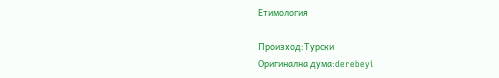Етимология

Произход:Турски
Оригинална дума:derebeyi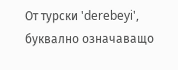От турски 'derebeyi', буквално означаващо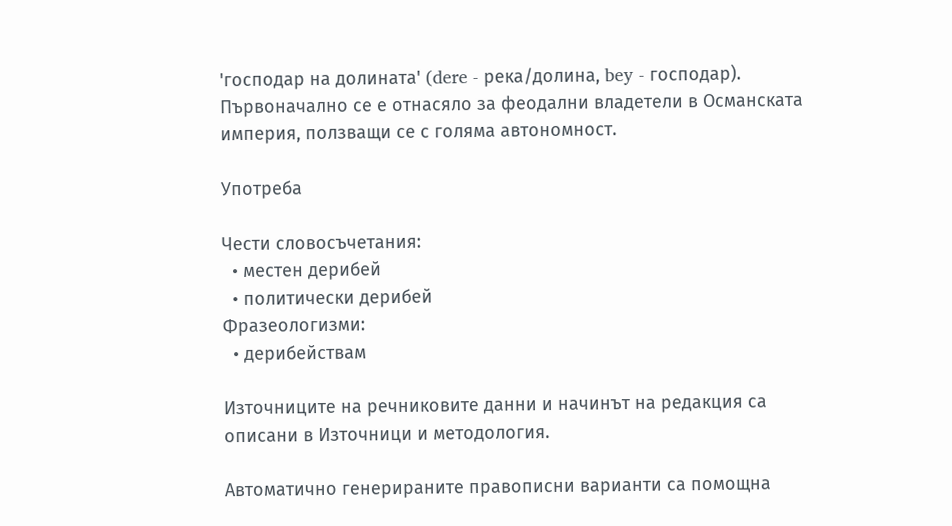'господар на долината' (dere - река/долина, bey - господар). Първоначално се е отнасяло за феодални владетели в Османската империя, ползващи се с голяма автономност.

Употреба

Чести словосъчетания:
  • местен дерибей
  • политически дерибей
Фразеологизми:
  • дерибействам

Източниците на речниковите данни и начинът на редакция са описани в Източници и методология.

Автоматично генерираните правописни варианти са помощна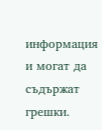информация и могат да съдържат грешки.